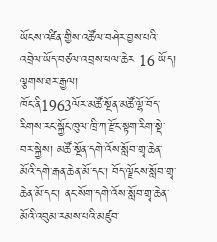ཡོངས་འཛིན་གྱིས་འཚོལ་བཤེར་བྱས་པའི་འབྲེལ་ཡོད་བཙལ་འབྲས་ཕལ་ཆེར 16 ཡོད།
ལྕགས་ཐར་རྒྱལ།
ཁོང་ནི1963ལོར་མཚོ་སྔོན་མཚོ་ལྷོ་བོད་རིགས་རང་སྐྱོང་ཁུལ་ཁྲི་ཀ་རྫོང་སྟག་རིག་སྡེ་བར་སྐྱེས། མཚོ་སྔོན་དགེ་འོས་སློབ་གྲྭ་ཆེན་མོའི་དགེ་རྒན་ཆེན་མོ་དང་། བོད་ལྗོངས་སློབ་གྲྭ་ཆེན་མོ་དང་། ནང་སོག་དགེ་འོས་སློབ་གྲྭ་ཆེན་མོའི་འབུམ་རམས་པའི་མཛུབ་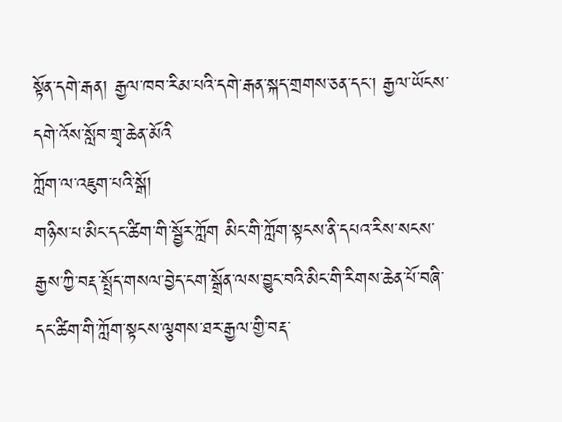སྟོན་དགེ་རྒན། རྒྱལ་ཁབ་རིམ་པའི་དགེ་རྒན་སྐད་གྲགས་ཅན་དང་། རྒྱལ་ཡོངས་དགེ་འོས་སློབ་གྲྭ་ཆེན་མོའི
ཀློག་ལ་འཇུག་པའི་སྒོ།
གཉིས་པ་མིང་དང་ཚིག་གི་སྦྱོར་ཀློག མིང་གི་ཀློག་སྟངས་ནི་དཔའ་རིས་སངས་རྒྱས་ཀྱི་བརྡ་སྤྲོད་གསལ་བྱེད་ངག་སྒྲོན་ལས་བྱུང་བའི་མིང་གི་རིགས་ཆེན་པོ་བཞི་དང་ཚིག་གི་ཀློག་སྟངས་ལྕགས་ཐར་རྒྱལ་གྱི་བརྡ་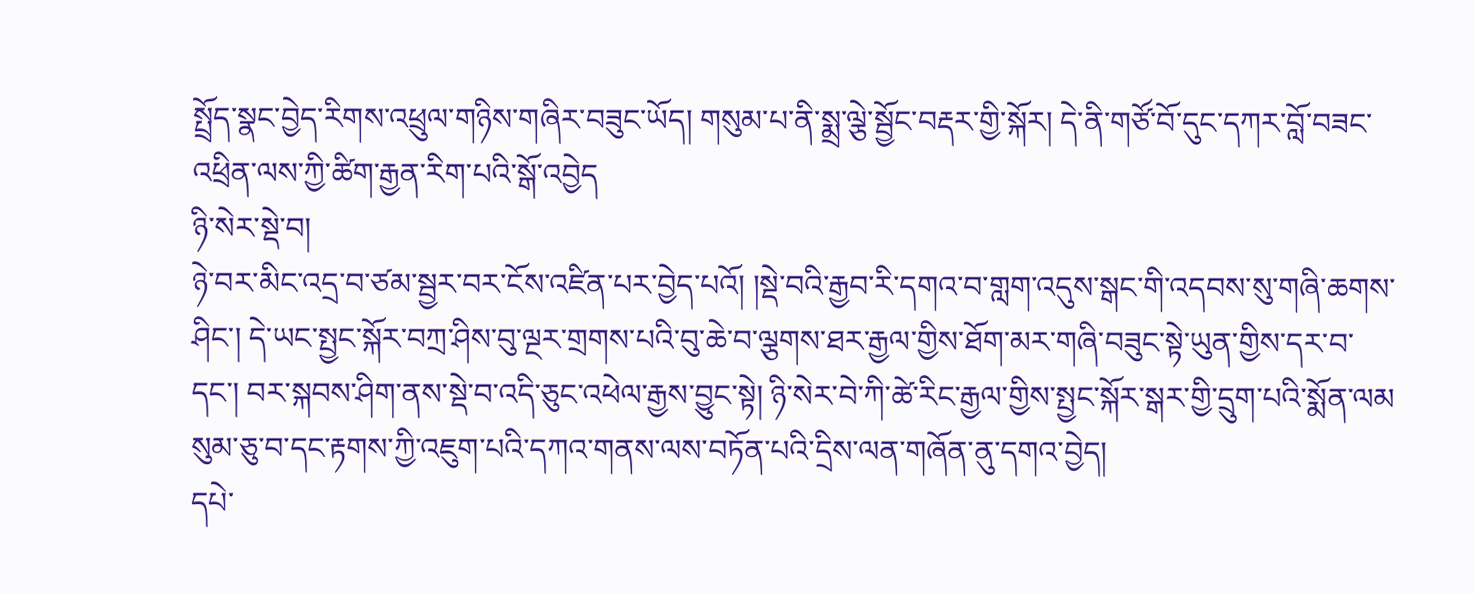སྤྲོད་སྣང་བྱེད་རིགས་འཕྲུལ་གཉིས་གཞིར་བཟུང་ཡོད། གསུམ་པ་ནི་སྨྲ་ལྕེ་སྦྱོང་བརྡར་གྱི་སྐོར། དེ་ནི་གཙོ་བོ་དུང་དཀར་བློ་བཟང་འཕྲིན་ལས་ཀྱི་ཚིག་རྒྱན་རིག་པའི་སྒོ་འབྱེད
ཉི་སེར་སྡེ་བ།
ཉེ་བར་མིང་འདྲ་བ་ཙམ་སྦྱར་བར་ངོས་འཛིན་པར་བྱེད་པའོ། །སྡེ་བའི་རྒྱབ་རི་དགའ་བ་གླག་འདུས་སྒང་གི་འདབས་སུ་གཞི་ཆགས་ཤིང་། དེ་ཡང་སྤྱང་སྐོར་བཀྲ་ཤིས་བུ་ལྔར་གྲགས་པའི་བུ་ཆེ་བ་ལྕགས་ཐར་རྒྱལ་གྱིས་ཐོག་མར་གཞི་བཟུང་སྟེ་ཡུན་གྱིས་དར་བ་དང་། བར་སྐབས་ཤིག་ནས་སྡེ་བ་འདི་ཅུང་འཕེལ་རྒྱས་བྱུང་སྟེ། ཉི་སེར་བེ་ཀི་ཚེ་རིང་རྒྱལ་གྱིས་སྤྱང་སྐོར་སྒར་གྱི་དྲུག་པའི་སྨོན་ལམ
སུམ་ཅུ་བ་དང་རྟགས་ཀྱི་འཇུག་པའི་དཀའ་གནས་ལས་བཏོན་པའི་དྲིས་ལན་གཞོན་ནུ་དགའ་བྱེད།
དཔེ་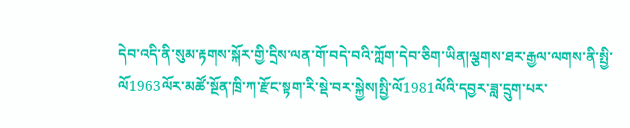དེབ་འདི་ནི་སུམ་རྟགས་སྐོར་གྱི་དྲིས་ལན་གོ་བདེ་བའི་ཀློག་དེབ་ཅིག་ཡིན།ལྕགས་ཐར་རྒྱལ་ལགས་ནི་སྤྱི་ལོ1963ལོར་མཚོ་སྔོན་ཁྲི་ཀ་རྫོང་སྟག་རི་སྡེ་བར་སྐྱེས།སྤྱི་ལོ1981ལོའི་དབྱར་ཟླ་དྲུག་པར་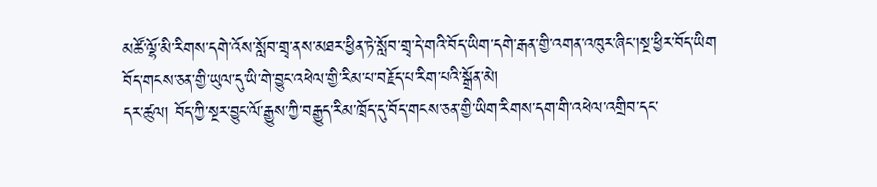མཚོ་ལྷོ་མི་རིགས་དགེ་འོས་སློབ་གྲྭ་ནས་མཐར་ཕྱིན་ཏེ་སློབ་གྲྭ་དེ་གའི་བོད་ཡིག་དགེ་རྒན་གྱི་འགན་འཁུར་ཞིང་།སྔ་ཕྱིར་བོད་ཡིག
བོད་གངས་ཅན་གྱི་ཡུལ་དུ་ཡི་གེ་བྱུང་འཕེལ་གྱི་རིམ་པ་བརྗོད་པ་རིག་པའི་སྒྲོན་མེ།
དར་ཚུལ། བོད་ཀྱི་སྔར་བྱུང་ལོ་རྒྱུས་ཀྱི་བརྒྱུད་རིམ་ཁྲོད་དུ་བོད་གངས་ཅན་གྱི་ཡིག་རིགས་དག་གི་འཕེལ་འགྲིབ་དང་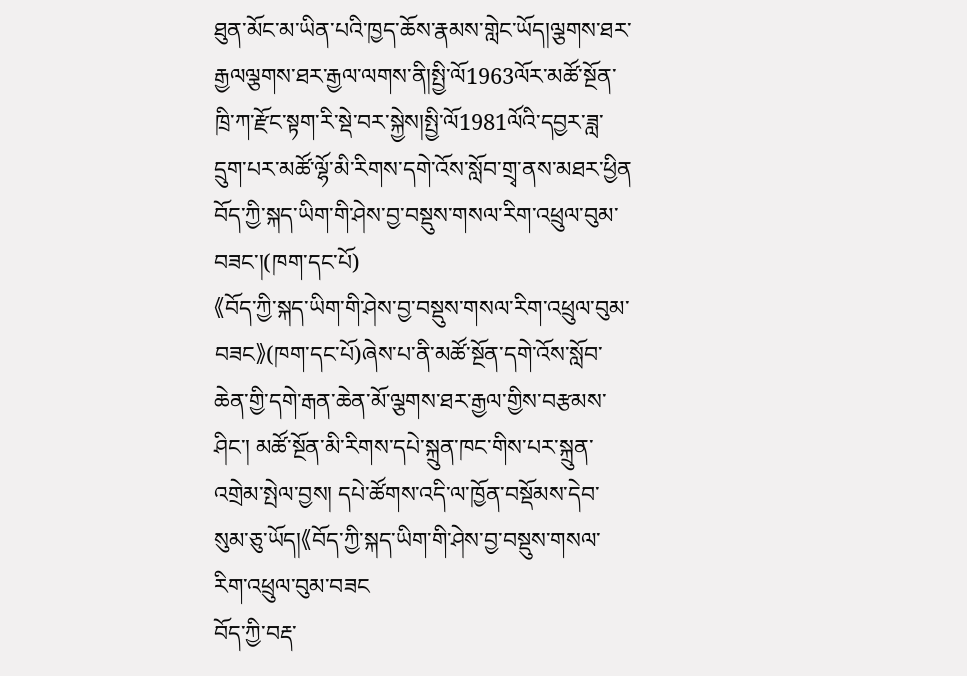ཐུན་མོང་མ་ཡིན་པའི་ཁྱད་ཆོས་རྣམས་གླེང་ཡོད།ལྕགས་ཐར་རྒྱལལྕགས་ཐར་རྒྱལ་ལགས་ནི།སྤྱི་ལོ1963ལོར་མཚོ་སྔོན་ཁྲི་ཀ་རྫོང་སྟག་རི་སྡེ་བར་སྐྱེས།སྤྱི་ལོ1981ལོའི་དབྱར་ཟླ་དྲུག་པར་མཚོ་ལྷོ་མི་རིགས་དགེ་འོས་སློབ་གྲྭ་ནས་མཐར་ཕྱིན
བོད་ཀྱི་སྐད་ཡིག་གི་ཤེས་བྱ་བསྡུས་གསལ་རིག་འཕྲུལ་བུམ་བཟང་།(ཁག་དང་པོ)
《བོད་ཀྱི་སྐད་ཡིག་གི་ཤེས་བྱ་བསྡུས་གསལ་རིག་འཕྲུལ་བུམ་བཟང》(ཁག་དང་པོ)ཞེས་པ་ནི་མཚོ་སྔོན་དགེ་འོས་སློབ་ཆེན་གྱི་དགེ་རྒན་ཆེན་མོ་ལྕགས་ཐར་རྒྱལ་གྱིས་བརྩམས་ཤིང་། མཚོ་སྔོན་མི་རིགས་དཔེ་སྐྲུན་ཁང་གིས་པར་སྐྲུན་འགྲེམ་སྤེལ་བྱས། དཔེ་ཚོགས་འདི་ལ་ཁྱོན་བསྡོམས་དེབ་སུམ་ཅུ་ཡོད།《བོད་ཀྱི་སྐད་ཡིག་གི་ཤེས་བྱ་བསྡུས་གསལ་རིག་འཕྲུལ་བུམ་བཟང
བོད་ཀྱི་བརྡ་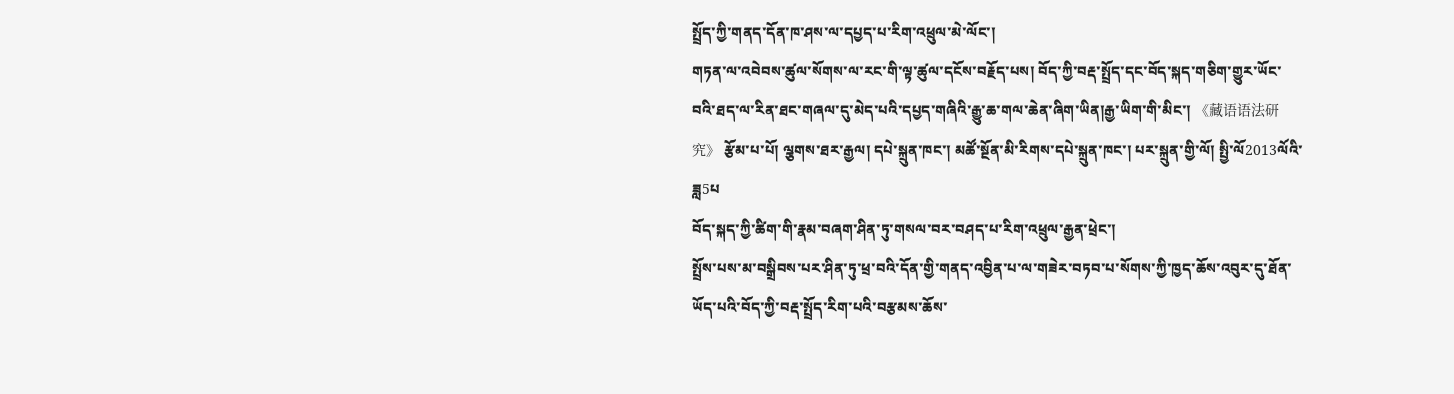སྤྲོད་ཀྱི་གནད་དོན་ཁ་ཤས་ལ་དཔྱད་པ་རིག་འཕྲུལ་མེ་ལོང་།
གཏན་ལ་འབེབས་ཚུལ་སོགས་ལ་རང་གི་ལྟ་ཚུལ་དངོས་བརྗོད་པས། བོད་ཀྱི་བརྡ་སྤྲོད་དང་བོད་སྐད་གཅིག་གྱུར་ཡོང་བའི་ཐད་ལ་རིན་ཐང་གཞལ་དུ་མེད་པའི་དཔྱད་གཞིའི་རྒྱུ་ཆ་གལ་ཆེན་ཞིག་ཡིན།རྒྱ་ཡིག་གི་མིང་། 《藏语语法研究》 རྩོམ་པ་པོ། ལྕགས་ཐར་རྒྱལ། དཔེ་སྐྲུན་ཁང་། མཚོ་སྔོན་མི་རིགས་དཔེ་སྐྲུན་ཁང་། པར་སྐྲུན་གྱི་ལོ། སྤྱི་ལོ2013ལོའི་ཟླ5པ
བོད་སྐད་ཀྱི་ཚིག་གི་རྣམ་བཞག་ཤིན་ཏུ་གསལ་བར་བཤད་པ་རིག་འཕྲུལ་རྒྱན་ཕྲེང་།
སྤྲོས་པས་མ་བསྒྲིབས་པར་ཤིན་ཏུ་ཕྲ་བའི་དོན་གྱི་གནད་འབྱིན་པ་ལ་གཟེར་བཏབ་པ་སོགས་ཀྱི་ཁྱད་ཆོས་འབུར་དུ་ཐོན་ཡོད་པའི་བོད་ཀྱི་བརྡ་སྤྲོད་རིག་པའི་བརྩམས་ཆོས་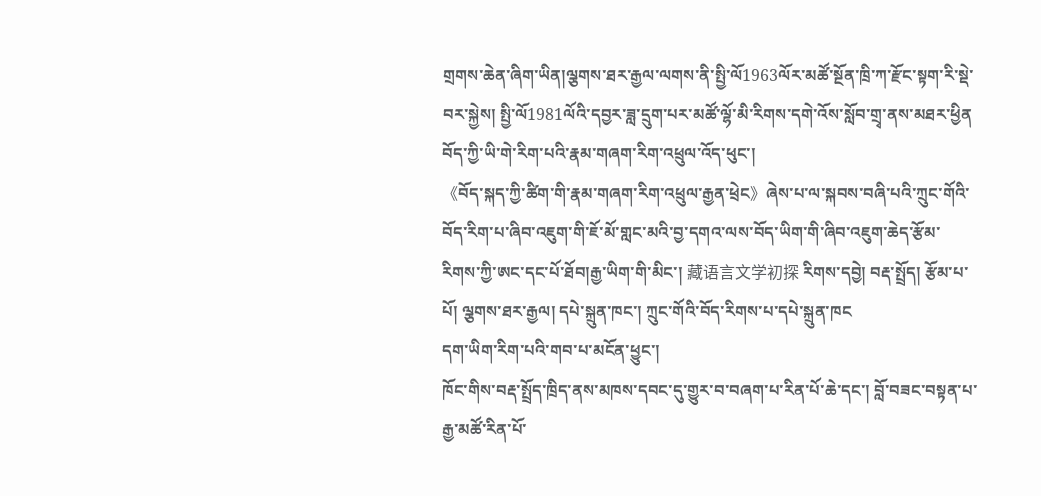གྲགས་ཆེན་ཞིག་ཡིན།ལྕགས་ཐར་རྒྱལ་ལགས་ནི་སྤྱི་ལོ1963ལོར་མཚོ་སྔོན་ཁྲི་ཀ་རྫོང་སྟག་རི་སྡེ་བར་སྐྱེས། སྤྱི་ལོ1981ལོའི་དབྱར་ཟླ་དྲུག་པར་མཚོ་ལྷོ་མི་རིགས་དགེ་འོས་སློབ་གྲྭ་ནས་མཐར་ཕྱིན
བོད་ཀྱི་ཡི་གེ་རིག་པའི་རྣམ་གཞག་རིག་འཕྲུལ་འོད་ཕུང་།
《བོད་སྐད་ཀྱི་ཚིག་གི་རྣམ་གཞག་རིག་འཕྲུལ་རྒྱན་ཕྲེང》ཞེས་པ་ལ་སྐབས་བཞི་པའི་ཀྲུང་གོའི་བོད་རིག་པ་ཞིབ་འཇུག་གི་ཇོ་མོ་གླང་མའི་བྱ་དགའ་ལས་བོད་ཡིག་གི་ཞིབ་འཇུག་ཆེད་རྩོམ་རིགས་ཀྱི་ཨང་དང་པོ་ཐོབ།རྒྱ་ཡིག་གི་མིང་། 藏语言文学初探 རིགས་དབྱེ། བརྡ་སྤྲོད། རྩོམ་པ་པོ། ལྕགས་ཐར་རྒྱལ། དཔེ་སྐྲུན་ཁང་། ཀྲུང་གོའི་བོད་རིགས་པ་དཔེ་སྐྲུན་ཁང
དག་ཡིག་རིག་པའི་གབ་པ་མངོན་ཕྱུང་།
ཁོང་གིས་བརྡ་སྤྲོད་ཁྲིད་ནས་མཁས་དབང་དུ་གྱུར་བ་བཞག་པ་རིན་པོ་ཆེ་དང་། བློ་བཟང་བསྟན་པ་རྒྱ་མཚོ་རིན་པོ་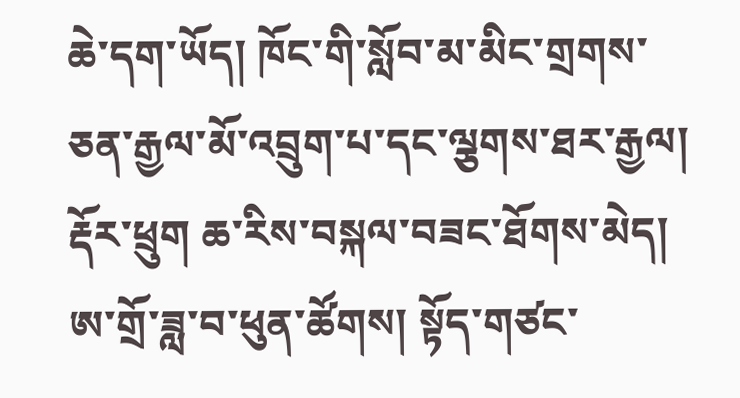ཆེ་དག་ཡོད། ཁོང་གི་སློབ་མ་མིང་གྲགས་ཅན་རྒྱལ་མོ་འབྲུག་པ་དང་ལྕགས་ཐར་རྒྱལ། རྡོར་ཕྲུག ཆ་རིས་བསྐལ་བཟང་ཐོགས་མེད། ཨ་གྲོ་ཟླ་བ་ཕུན་ཚོགས། སྟོད་གཙང་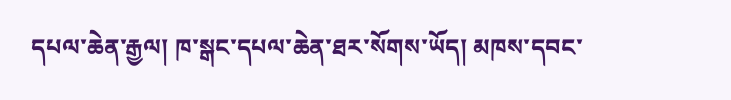དཔལ་ཆེན་རྒྱལ། ཁ་སྒང་དཔལ་ཆེན་ཐར་སོགས་ཡོད། མཁས་དབང་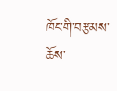ཁོང་གི་བརྩམས་ཆོས་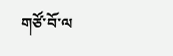གཙོ་བོ་ལ